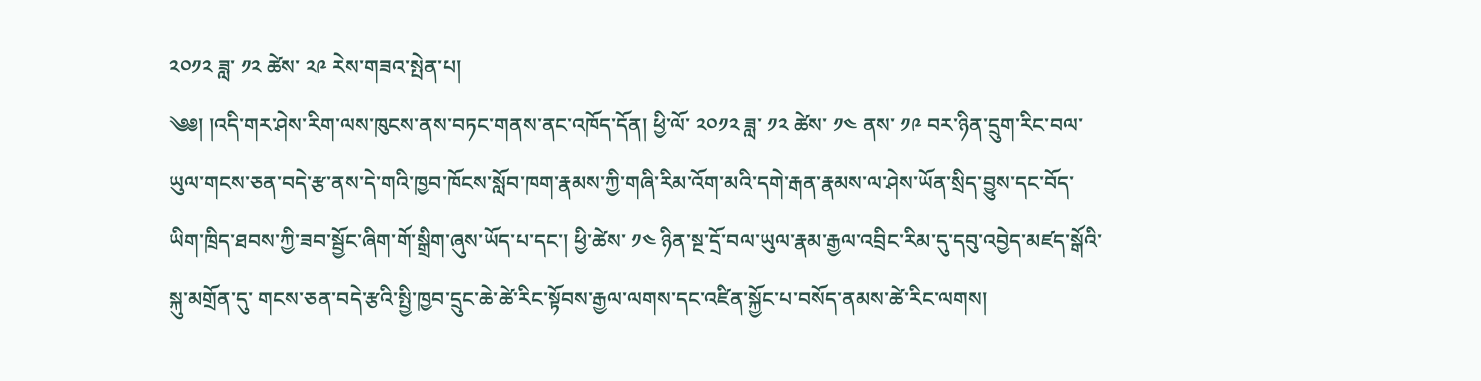༢༠༡༢ ཟླ་ ༡༢ ཚེས་ ༢༩ རེས་གཟའ་སྤེན་པ།
༄༅། །འདི་གར་ཤེས་རིག་ལས་ཁུངས་ནས་བཏང་གནས་ནང་འཁོད་དོན། ཕྱི་ལོ་ ༢༠༡༢ ཟླ་ ༡༢ ཚེས་ ༡༤ ནས་ ༡༩ བར་ཉིན་དྲུག་རིང་བལ་ཡུལ་གངས་ཅན་བདེ་རྩ་ནས་དེ་གའི་ཁྱབ་ཁོངས་སློབ་ཁག་རྣམས་ཀྱི་གཞི་རིམ་འོག་མའི་དགེ་རྒན་རྣམས་ལ་ཤེས་ཡོན་སྲིད་བྱུས་དང་བོད་ཡིག་ཁྲིད་ཐབས་ཀྱི་ཟབ་སྦྱོང་ཞིག་གོ་སྒྲིག་ཞུས་ཡོད་པ་དང་། ཕྱི་ཚེས་ ༡༤ ཉིན་སྔ་དྲོ་བལ་ཡུལ་རྣམ་རྒྱལ་འབྲིང་རིམ་དུ་དབུ་འབྱེད་མཛད་སྒོའི་སྐུ་མགྲོན་དུ་ གངས་ཅན་བདེ་རྩའི་སྤྱི་ཁྱབ་དྲུང་ཆེ་ཚེ་རིང་སྟོབས་རྒྱལ་ལགས་དང་འཛིན་སྐྱོང་པ་བསོད་ནམས་ཚེ་རིང་ལགས།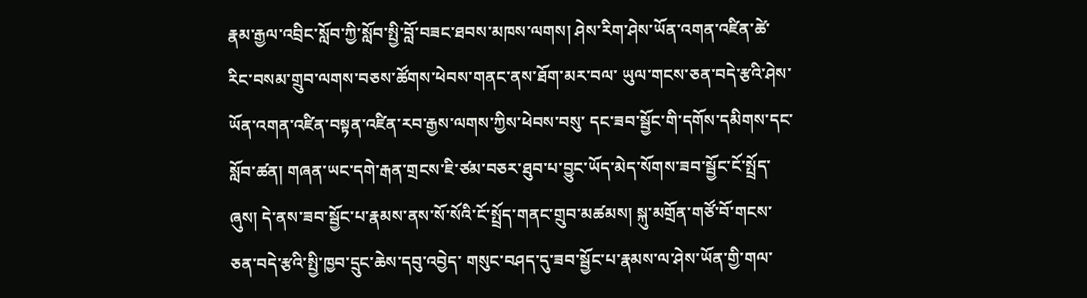རྣམ་རྒྱལ་འབྲིང་སློབ་ཀྱི་སློབ་སྤྱི་བློ་བཟང་ཐབས་མཁས་ལགས། ཤེས་རིག་ཤེས་ཡོན་འགན་འཛིན་ཚེ་རིང་བསམ་གྲུབ་ལགས་བཅས་ཚོགས་ཕེབས་གནང་ནས་ཐོག་མར་བལ་ ཡུལ་གངས་ཅན་བདེ་རྩའི་ཤེས་ཡོན་འགན་འཛིན་བསྟན་འཛིན་རབ་རྒྱས་ལགས་ཀྱིས་ཕེབས་བསུ་ དང་ཟབ་སྦྱོང་གི་དགོས་དམིགས་དང་སློབ་ཚན། གཞན་ཡང་དགེ་རྒན་གྲངས་ཇི་ཙམ་བཅར་ཐུབ་པ་བྱུང་ཡོད་མེད་སོགས་ཟབ་སྦྱོང་ངོ་སྤྲོད་ཞུས། དེ་ནས་ཟབ་སྦྱོང་པ་རྣམས་ནས་སོ་སོའི་ངོ་སྤྲོད་གནང་གྲུབ་མཚམས། སྐུ་མགྲོན་གཙོ་བོ་གངས་ཅན་བདེ་རྩའི་སྤྱི་ཁྱབ་དྲུང་ཆེས་དབུ་འབྱེད་ གསུང་བཤད་དུ་ཟབ་སྦྱོང་པ་རྣམས་ལ་ཤེས་ཡོན་གྱི་གལ་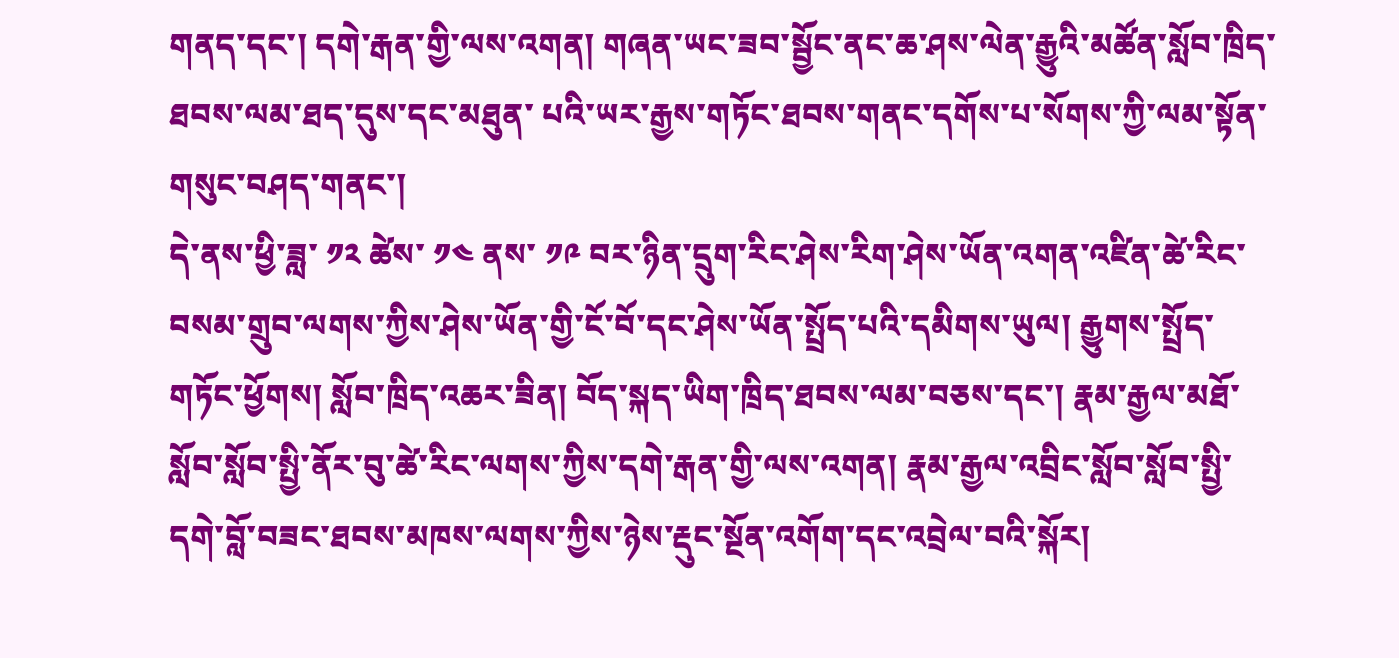གནད་དང་། དགེ་རྒན་གྱི་ལས་འགན། གཞན་ཡང་ཟབ་སྦྱོང་ནང་ཆ་ཤས་ལེན་རྒྱུའི་མཚོན་སློབ་ཁྲིད་ཐབས་ལམ་ཐད་དུས་དང་མཐུན་ པའི་ཡར་རྒྱས་གཏོང་ཐབས་གནང་དགོས་པ་སོགས་ཀྱི་ལམ་སྟོན་གསུང་བཤད་གནང་།
དེ་ནས་ཕྱི་ཟླ་ ༡༢ ཚེས་ ༡༤ ནས་ ༡༩ བར་ཉིན་དྲུག་རིང་ཤེས་རིག་ཤེས་ཡོན་འགན་འཛིན་ཚེ་རིང་བསམ་གྲུབ་ལགས་ཀྱིས་ཤེས་ཡོན་གྱི་ངོ་བོ་དང་ཤེས་ཡོན་སྤྲོད་པའི་དམིགས་ཡུལ། རྒྱུགས་སྤྲོད་གཏོང་ཕྱོགས། སློབ་ཁྲིད་འཆར་ཟིན། བོད་སྐད་ཡིག་ཁྲིད་ཐབས་ལམ་བཅས་དང་། རྣམ་རྒྱལ་མཐོ་སློབ་སློབ་སྤྱི་ནོར་བུ་ཚེ་རིང་ལགས་ཀྱིས་དགེ་རྒན་གྱི་ལས་འགན། རྣམ་རྒྱལ་འབྲིང་སློབ་སློབ་སྤྱི་དགེ་བློ་བཟང་ཐབས་མཁས་ལགས་ཀྱིས་ཉེས་རྡུང་སྔོན་འགོག་དང་འབྲེལ་བའི་སྐོར།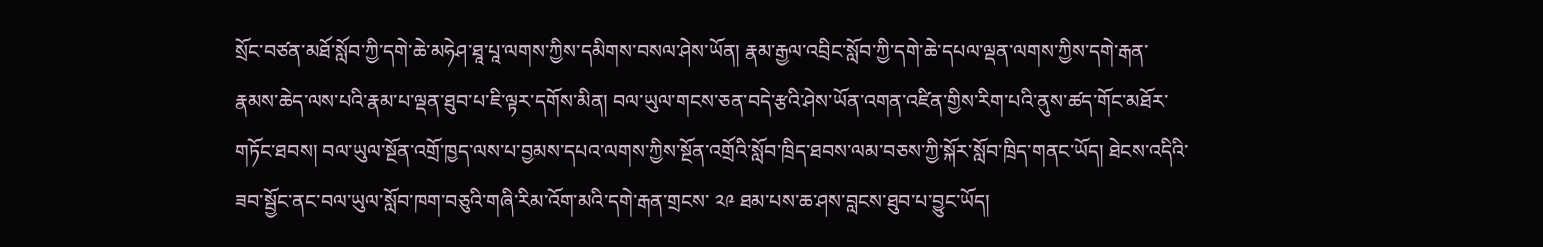སྲོང་བཙན་མཐོ་སློབ་ཀྱི་དགེ་ཆེ་མཧེཤ་ཐཱ་པཱ་ལགས་ཀྱིས་དམིགས་བསལ་ཤེས་ཡོན། རྣམ་རྒྱལ་འབྲིང་སློབ་ཀྱི་དགེ་ཆེ་དཔལ་ལྡན་ལགས་ཀྱིས་དགེ་རྒན་རྣམས་ཆེད་ལས་པའི་རྣམ་པ་ལྡན་ཐུབ་པ་ཇི་ལྟར་དགོས་མིན། བལ་ཡུལ་གངས་ཅན་བདེ་རྩའི་ཤེས་ཡོན་འགན་འཛིན་གྱིས་རིག་པའི་ནུས་ཚད་གོང་མཐོར་གཏོང་ཐབས། བལ་ཡུལ་སྔོན་འགྲོ་ཁྱད་ལས་པ་བྱམས་དཔའ་ལགས་ཀྱིས་སྔོན་འགྲོའི་སློབ་ཁྲིད་ཐབས་ལམ་བཅས་ཀྱི་སྐོར་སློབ་ཁྲིད་གནང་ཡོད། ཐེངས་འདིའི་ཟབ་སྦྱོང་ནང་བལ་ཡུལ་སློབ་ཁག་བཅུའི་གཞི་རིམ་འོག་མའི་དགེ་རྒན་གྲངས་ ༢༩ ཐམ་པས་ཆ་ཤས་བླངས་ཐུབ་པ་བྱུང་ཡོད།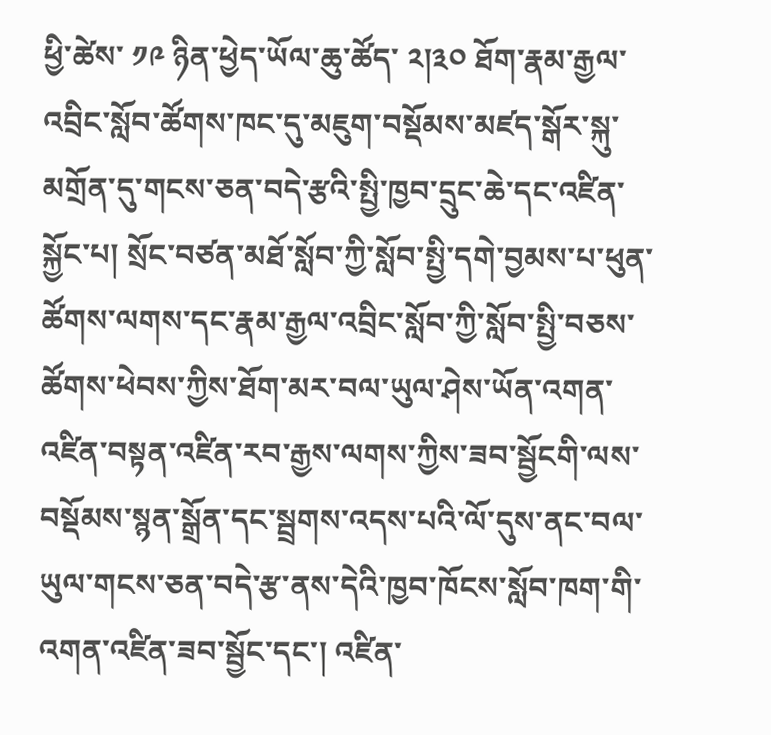ཕྱི་ཚེས་ ༡༩ ཉིན་ཕྱེད་ཡོལ་ཆུ་ཚོད་ ༢།༣༠ ཐོག་རྣམ་རྒྱལ་འབྲིང་སློབ་ཚོགས་ཁང་དུ་མཇུག་བསྡོམས་མཛད་སྒོར་སྐུ་མགྲོན་དུ་གངས་ཅན་བདེ་རྩའི་སྤྱི་ཁྱབ་དྲུང་ཆེ་དང་འཛིན་སྐྱོང་པ། སྲོང་བཙན་མཐོ་སློབ་ཀྱི་སློབ་སྤྱི་དགེ་བྱམས་པ་ཕུན་ཚོགས་ལགས་དང་རྣམ་རྒྱལ་འབྲིང་སློབ་ཀྱི་སློབ་སྤྱི་བཅས་ཚོགས་ཕེབས་ཀྱིས་ཐོག་མར་བལ་ཡུལ་ཤེས་ཡོན་འགན་འཛིན་བསྟན་འཛིན་རབ་རྒྱས་ལགས་ཀྱིས་ཟབ་སྦྱོངགི་ལས་བསྡོམས་སྙན་སྒྲོན་དང་སྦྲགས་འདས་པའི་ལོ་དུས་ནང་བལ་ཡུལ་གངས་ཅན་བདེ་རྩ་ནས་དེའི་ཁྱབ་ཁོངས་སློབ་ཁག་གི་འགན་འཛིན་ཟབ་སྦྱོང་དང་། འཛིན་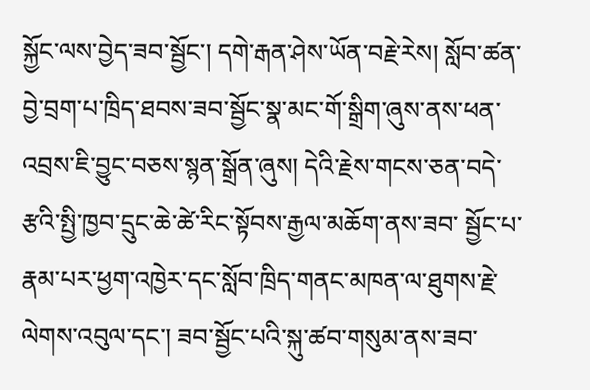སྐྱོང་ལས་བྱེད་ཟབ་སྦྱོང་། དགེ་རྒན་ཤེས་ཡོན་བརྗེ་རེས། སློབ་ཚན་བྱེ་བྲག་པ་ཁྲིད་ཐབས་ཟབ་སྦྱོང་སྣ་མང་གོ་སྒྲིག་ཞུས་ནས་ཕན་འབྲས་ཇི་བྱུང་བཅས་སྙན་སྒྲོན་ཞུས། དེའི་རྗེས་གངས་ཅན་བདེ་རྩའི་སྤྱི་ཁྱབ་དྲུང་ཆེ་ཚེ་རིང་སྟོབས་རྒྱལ་མཆོག་ནས་ཟབ་ སྦྱོང་པ་རྣམ་པར་ཕྱག་འཁྱེར་དང་སློབ་ཁྲིད་གནང་མཁན་ལ་ཐུགས་རྗེ་ལེགས་འབུལ་དང་། ཟབ་སྦྱོང་པའི་སྐུ་ཚབ་གསུམ་ནས་ཟབ་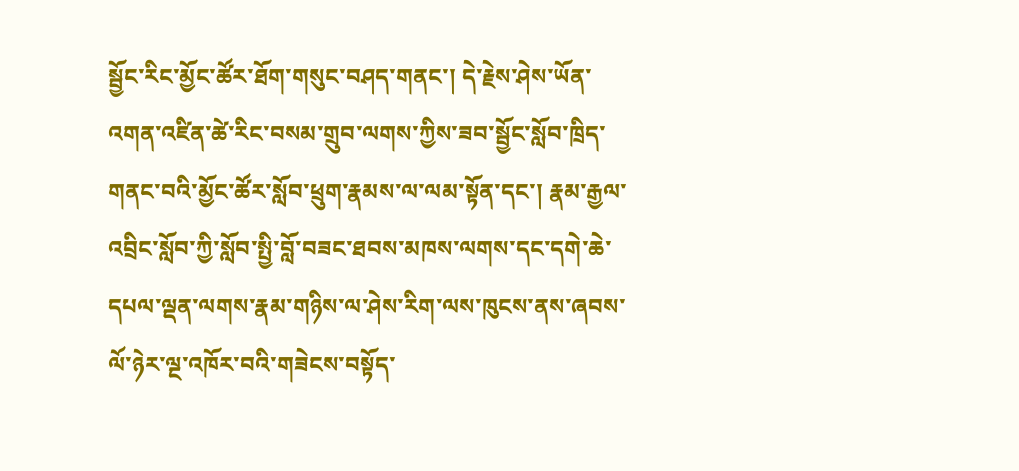སྦྱོང་རིང་མྱོང་ཚོར་ཐོག་གསུང་བཤད་གནང་། དེ་རྗེས་ཤེས་ཡོན་འགན་འཛིན་ཚེ་རིང་བསམ་གྲུབ་ལགས་ཀྱིས་ཟབ་སྦྱོང་སློབ་ཁྲིད་གནང་བའི་མྱོང་ཚོར་སློབ་ཕྲུག་རྣམས་ལ་ལམ་སྟོན་དང་། རྣམ་རྒྱལ་འབྲིང་སློབ་ཀྱི་སློབ་སྤྱི་བློ་བཟང་ཐབས་མཁས་ལགས་དང་དགེ་ཆེ་དཔལ་ལྡན་ལགས་རྣམ་གཉིས་ལ་ཤེས་རིག་ལས་ཁུངས་ནས་ཞབས་ལོ་ཉེར་ལྔ་འཁོར་བའི་གཟེངས་བསྟོད་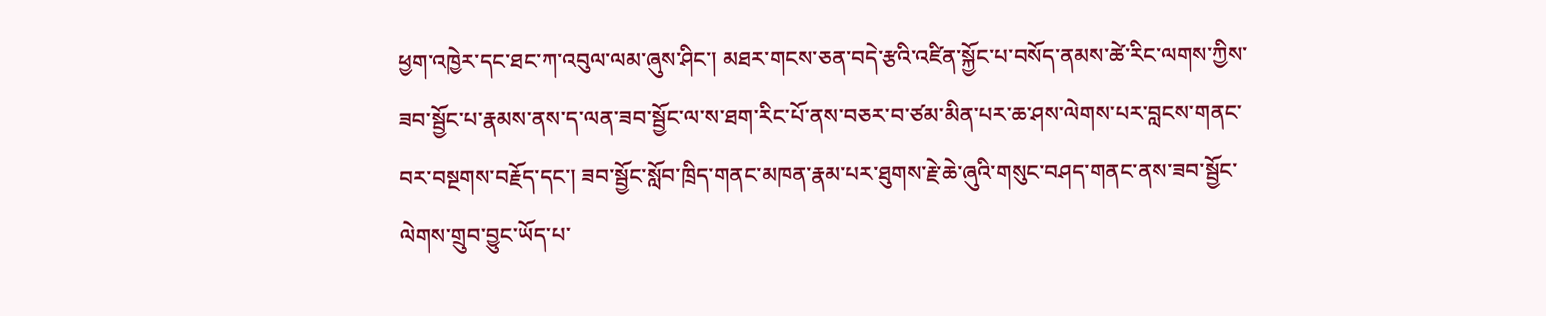ཕྱག་འཁྱེར་དང་ཐང་ཀ་འབུལ་ལམ་ཞུས་ཤིང་། མཐར་གངས་ཅན་བདེ་རྩའི་འཛིན་སྐྱོང་པ་བསོད་ནམས་ཚེ་རིང་ལགས་ཀྱིས་ཟབ་སྦྱོང་པ་རྣམས་ནས་ད་ལན་ཟབ་སྦྱོང་ལ་ས་ཐག་རིང་པོ་ནས་བཅར་བ་ཙམ་མིན་པར་ཆ་ཤས་ལེགས་པར་བླངས་གནང་བར་བསྔགས་བརྗོད་དང་། ཟབ་སྦྱོང་སློབ་ཁྲིད་གནང་མཁན་རྣམ་པར་ཐུགས་རྗེ་ཆེ་ཞུའི་གསུང་བཤད་གནང་ནས་ཟབ་སྦྱོང་ལེགས་གྲུབ་བྱུང་ཡོད་པ་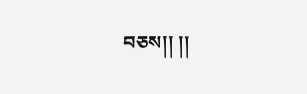བཅས།། །།